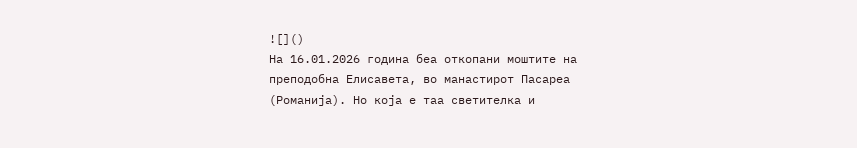![]()
На 16.01.2026 година беа откопани моштите на преподобна Елисавета, во манастирот Пасареа (Романија). Но која е таа светителка и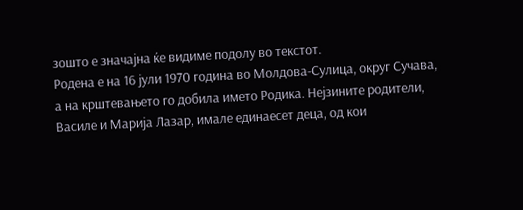зошто е значајна ќе видиме подолу во текстот.
Родена е на 16 јули 1970 година во Молдова-Сулица, округ Сучава, а на крштевањето го добила името Родика. Нејзините родители, Василе и Марија Лазар, имале единаесет деца, од кои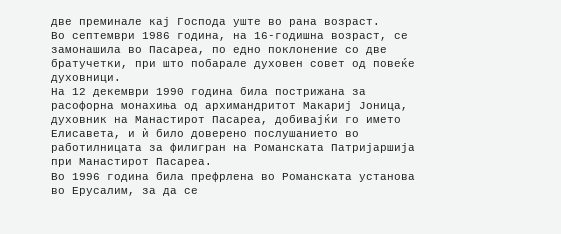две преминале кај Господа уште во рана возраст.
Во септември 1986 година, на 16-годишна возраст, се замонашила во Пасареа, по едно поклонение со две братучетки, при што побарале духовен совет од повеќе духовници.
На 12 декември 1990 година била пострижана за расофорна монахиња од архимандритот Макариј Јоница, духовник на Манастирот Пасареа, добивајќи го името Елисавета, и ѝ било доверено послушанието во работилницата за филигран на Романската Патријаршија при Манастирот Пасареа.
Во 1996 година била префрлена во Романската установа во Ерусалим, за да се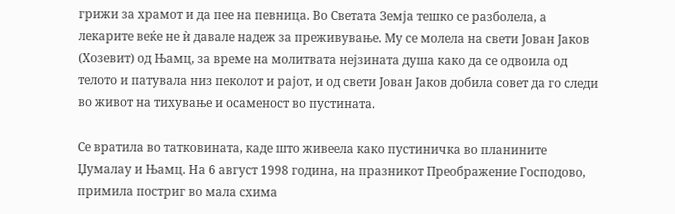грижи за храмот и да пее на певница. Во Светата Земја тешко се разболела, а лекарите веќе не ѝ давале надеж за преживување. Му се молела на свети Јован Јаков (Хозевит) од Њамц, за време на молитвата нејзината душа како да се одвоила од телото и патувала низ пеколот и рајот, и од свети Јован Јаков добила совет да го следи во живот на тихување и осаменост во пустината.

Се вратила во татковината, каде што живеела како пустиничка во планините Џумалау и Њамц. На 6 август 1998 година, на празникот Преображение Господово, примила постриг во мала схима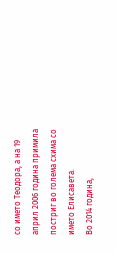со името Теодора, а на 19 април 2006 година примила постриг во голема схима со името Елисавета.
Во 2014 година,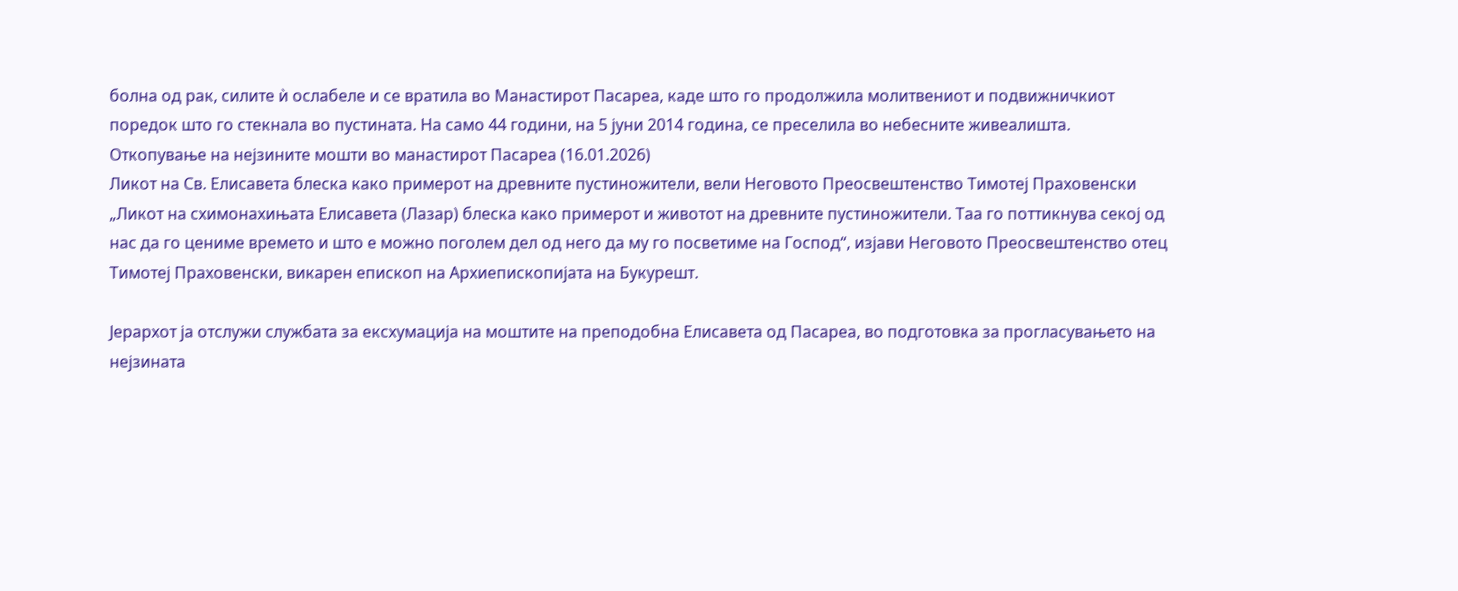болна од рак, силите ѝ ослабеле и се вратила во Манастирот Пасареа, каде што го продолжила молитвениот и подвижничкиот поредок што го стекнала во пустината. На само 44 години, на 5 јуни 2014 година, се преселила во небесните живеалишта.
Откопување на нејзините мошти во манастирот Пасареа (16.01.2026)
Ликот на Св. Елисавета блеска како примерот на древните пустиножители, вели Неговото Преосвештенство Тимотеј Праховенски
„Ликот на схимонахињата Елисавета (Лазар) блеска како примерот и животот на древните пустиножители. Таа го поттикнува секој од нас да го цениме времето и што е можно поголем дел од него да му го посветиме на Господ“, изјави Неговото Преосвештенство отец Тимотеј Праховенски, викарен епископ на Архиепископијата на Букурешт.

Јерархот ја отслужи службата за ексхумација на моштите на преподобна Елисавета од Пасареа, во подготовка за прогласувањето на нејзината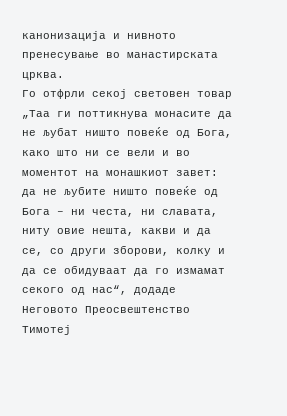канонизација и нивното пренесување во манастирската црква.
Го отфрли секој световен товар
„Таа ги поттикнува монасите да не љубат ништо повеќе од Бога, како што ни се вели и во моментот на монашкиот завет: да не љубите ништо повеќе од Бога – ни честа, ни славата, ниту овие нешта, какви и да се, со други зборови, колку и да се обидуваат да го измамат секого од нас“, додаде Неговото Преосвештенство Тимотеј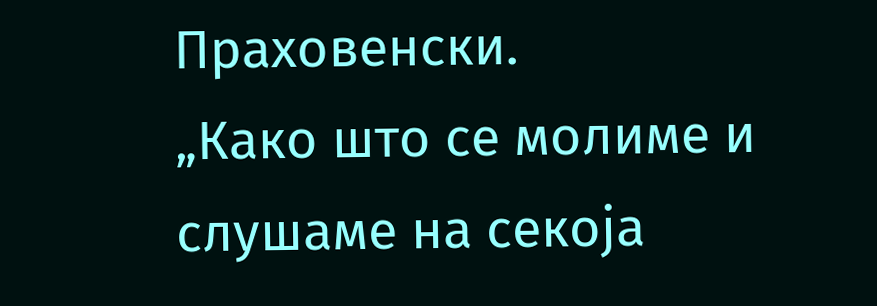Праховенски.
„Како што се молиме и слушаме на секоја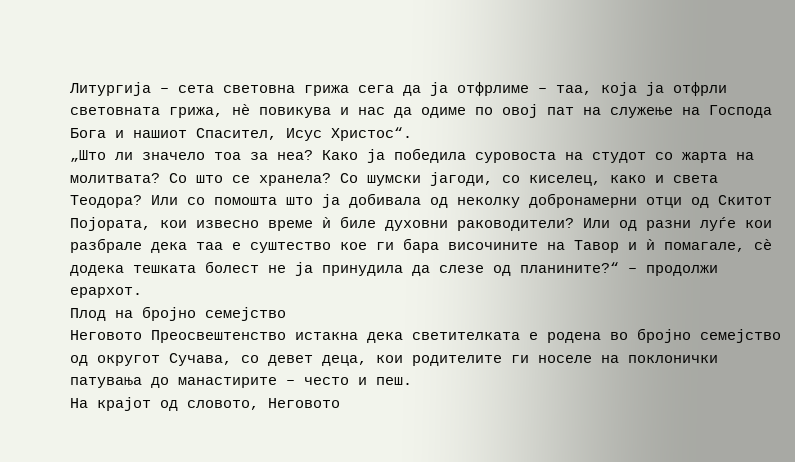Литургија – сета световна грижа сега да ја отфрлиме – таа, која ја отфрли световната грижа, нè повикува и нас да одиме по овој пат на служење на Господа Бога и нашиот Спасител, Исус Христос“.
„Што ли значело тоа за неа? Како ја победила суровоста на студот со жарта на молитвата? Со што се хранела? Со шумски јагоди, со киселец, како и света Теодора? Или со помошта што ја добивала од неколку добронамерни отци од Скитот Појората, кои извесно време ѝ биле духовни раководители? Или од разни луѓе кои разбрале дека таа е суштество кое ги бара височините на Тавор и ѝ помагале, сè додека тешката болест не ја принудила да слезе од планините?“ – продолжи ерархот.
Плод на бројно семејство
Неговото Преосвештенство истакна дека светителката е родена во бројно семејство од округот Сучава, со девет деца, кои родителите ги носеле на поклонички патувања до манастирите – често и пеш.
На крајот од словото, Неговото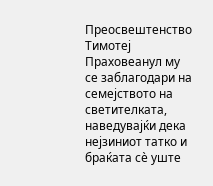Преосвештенство Тимотеј Праховеанул му се заблагодари на семејството на светителката, наведувајќи дека нејзиниот татко и браќата сè уште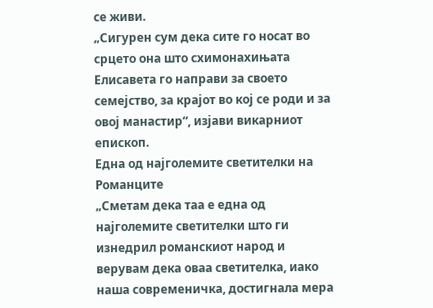се живи.
„Сигурен сум дека сите го носат во срцето она што схимонахињата Елисавета го направи за своето семејство, за крајот во кој се роди и за овој манастир“, изјави викарниот епископ.
Една од најголемите светителки на Романците
„Сметам дека таа е една од најголемите светителки што ги изнедрил романскиот народ и верувам дека оваа светителка, иако наша современичка, достигнала мера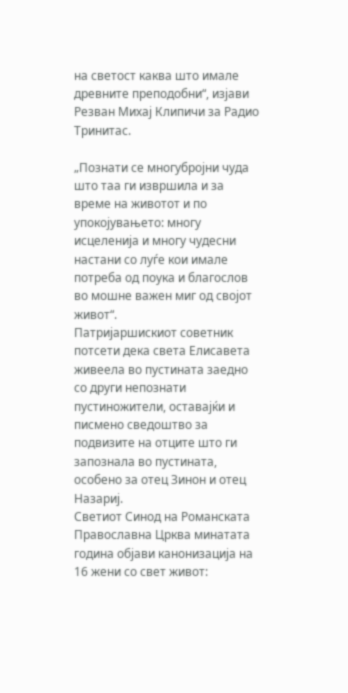на светост каква што имале древните преподобни“, изјави Резван Михај Клипичи за Радио Тринитас.

„Познати се многубројни чуда што таа ги извршила и за време на животот и по упокојувањето: многу исцеленија и многу чудесни настани со луѓе кои имале потреба од поука и благослов во мошне важен миг од својот живот“.
Патријаршискиот советник потсети дека света Елисавета живеела во пустината заедно со други непознати пустиножители, оставајќи и писмено сведоштво за подвизите на отците што ги запознала во пустината, особено за отец Зинон и отец Назариј.
Светиот Синод на Романската Православна Црква минатата година објави канонизација на 16 жени со свет живот: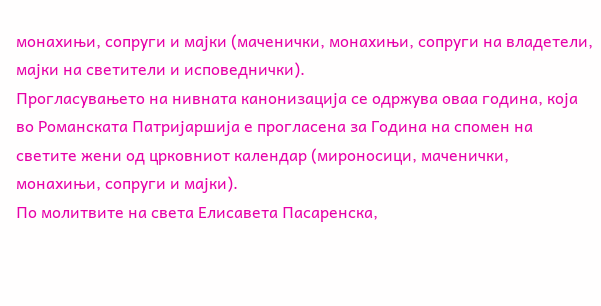монахињи, сопруги и мајки (маченички, монахињи, сопруги на владетели, мајки на светители и исповеднички).
Прогласувањето на нивната канонизација се одржува оваа година, која во Романската Патријаршија е прогласена за Година на спомен на светите жени од црковниот календар (мироносици, маченички, монахињи, сопруги и мајки).
По молитвите на света Елисавета Пасаренска,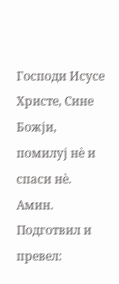Господи Исусе Христе, Сине Божји, помилуј нѐ и спаси нѐ. Амин.
Подготвил и превел: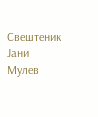Свештеник Јани Мулев